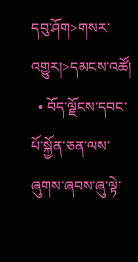དབུ་ཤོག>གསར་འགྱུར།>དམངས་འཚོ།
  • བོད་ལྗོངས་དབང་པོ་སྐྱོན་ཅན་ལས་ཞུགས་ཞབས་ཞུ་ལྟེ་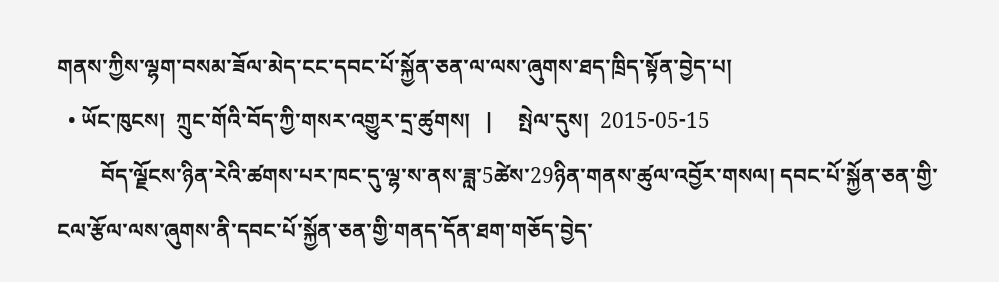གནས་ཀྱིས་ལྷག་བསམ་ཟོལ་མེད་ངང་དབང་པོ་སྐྱོན་ཅན་ལ་ལས་ཞུགས་ཐད་ཁྲིད་སྟོན་བྱེད་པ།
  • ཡོང་ཁུངས།  ཀྲུང་གོའི་བོད་ཀྱི་གསར་འགྱུར་དྲ་ཚུགས།   |     སྤེལ་དུས།  2015-05-15
        བོད་ལྗོངས་ཉིན་རེའི་ཚགས་པར་ཁང་དུ་ལྷ་ས་ནས་ཟླ་5ཚེས་29ཉིན་གནས་ཚུལ་འབྱོར་གསལ། དབང་པོ་སྐྱོན་ཅན་གྱི་ངལ་རྩོལ་ལས་ཞུགས་ནི་དབང་པོ་སྐྱོན་ཅན་གྱི་གནད་དོན་ཐག་གཅོད་བྱེད་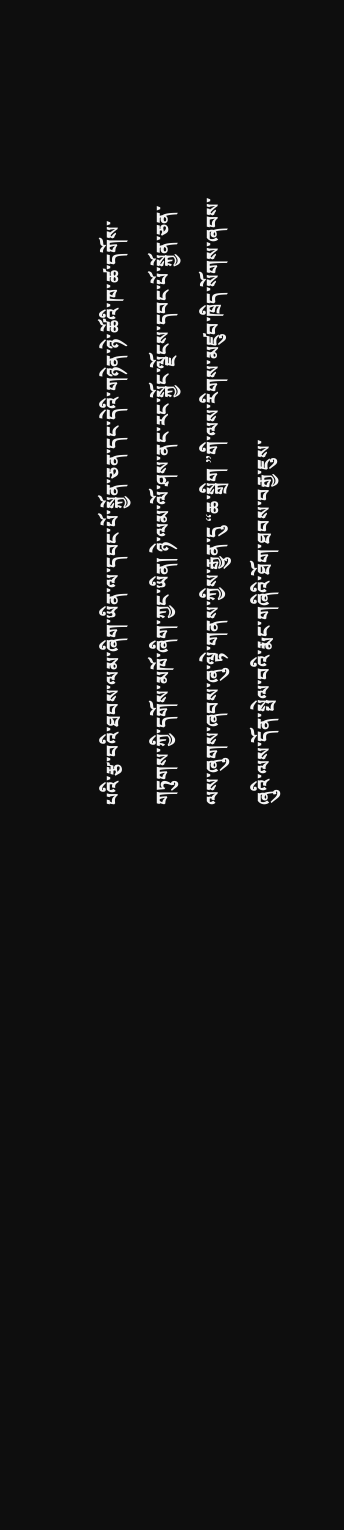པའི་རྩ་བའི་ཐབས་ལམ་ཞིག་ཡིན་ལ་དབང་པོ་སྐྱོན་ཅན་དང་དེའི་གཉེན་ཉེ་ཚོའི་ཁ་ཚ་དགོས་གཏུགས་ཀྱི་དགོས་མཁོ་ཞིག་ཀྱང་ཡིན། ཉེ་ལམ་ལོ་ཤས་ནང་རང་སྐྱོང་ལྗོངས་དབང་པོ་སྐྱོན་ཅན་ལས་ཞུགས་ཞབས་ཞུ་ལྟེ་གནས་ཀྱིས་རྒྱུན་དུ “ཆ་སྒྲིག ”གི་ལས་རིགས་མཛུབ་ཁྲིད་སོགས་ཞབས་ཞུའི་ལས་དོན་སྤེལ་བའི་རྨང་གཞིའི་ཐོག་ཐབས་བརྒྱ་ཇུས་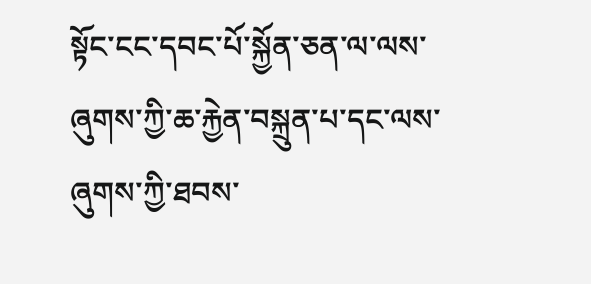སྟོང་ངང་དབང་པོ་སྐྱོན་ཅན་ལ་ལས་ཞུགས་ཀྱི་ཆ་རྐྱེན་བསྐྲུན་པ་དང་ལས་ཞུགས་ཀྱི་ཐབས་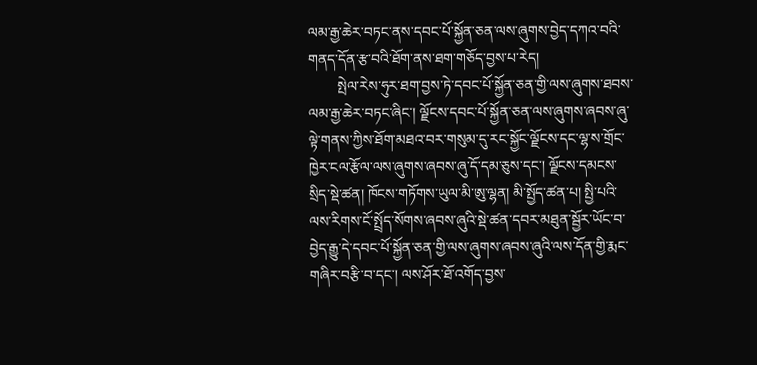ལམ་རྒྱ་ཆེར་བཏང་ནས་དབང་པོ་སྐྱོན་ཅན་ལས་ཞུགས་བྱེད་དཀའ་བའི་གནད་དོན་རྩ་བའི་ཐོག་ནས་ཐག་གཅོད་བྱས་པ་རེད།
        སྤེལ་རེས་ཧུར་ཐག་བྱས་ཏེ་དབང་པོ་སྐྱོན་ཅན་གྱི་ལས་ཞུགས་ཐབས་ལམ་རྒྱ་ཆེར་བཏང་ཞིང་། ལྗོངས་དབང་པོ་སྐྱོན་ཅན་ལས་ཞུགས་ཞབས་ཞུ་ལྟེ་གནས་ཀྱིས་ཐོག་མཐའ་བར་གསུམ་དུ་རང་སྐྱོང་ལྗོངས་དང་ལྷ་ས་གྲོང་ཁྱེར་ངལ་རྩོལ་ལས་ཞུགས་ཞབས་ཞུ་དོ་དམ་ཅུས་དང་། ལྗོངས་དམངས་སྲིད་སྡེ་ཚན། ཁོངས་གཏོགས་ཡུལ་མི་ཨུ་ལྷན། མི་སྤྱོད་ཚན་པ། སྤྱི་པའི་ལས་རིགས་ངོ་སྤྲོད་སོགས་ཞབས་ཞུའི་སྡེ་ཚན་དབར་མཐུན་སྦྱོར་ཡོང་བ་བྱེད་རྒྱུ་དེ་དབང་པོ་སྐྱོན་ཅན་གྱི་ལས་ཞུགས་ཞབས་ཞུའི་ལས་དོན་གྱི་རྨང་གཞིར་བརྩི་བ་དང་། ལས་ཤོར་ཐོ་འགོད་བྱས་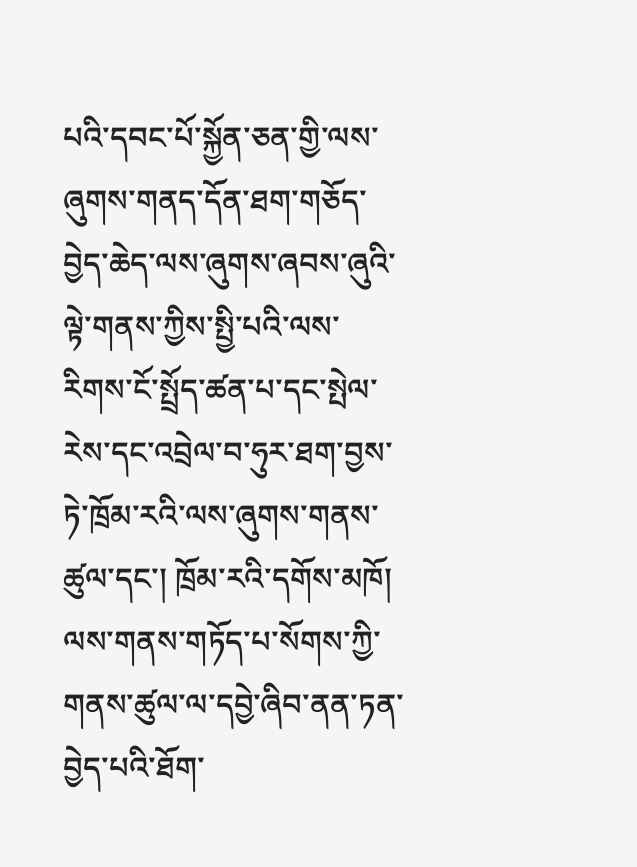པའི་དབང་པོ་སྐྱོན་ཅན་གྱི་ལས་ཞུགས་གནད་དོན་ཐག་གཅོད་བྱེད་ཆེད་ལས་ཞུགས་ཞབས་ཞུའི་ལྟེ་གནས་ཀྱིས་སྤྱི་པའི་ལས་རིགས་ངོ་སྤྲོད་ཚན་པ་དང་སྤེལ་རེས་དང་འབྲེལ་བ་ཧུར་ཐག་བྱས་ཏེ་ཁྲོམ་རའི་ལས་ཞུགས་གནས་ཚུལ་དང་། ཁྲོམ་རའི་དགོས་མཁོ། ལས་གནས་གཏོད་པ་སོགས་ཀྱི་གནས་ཚུལ་ལ་དབྱེ་ཞིབ་ནན་ཏན་བྱེད་པའི་ཐོག་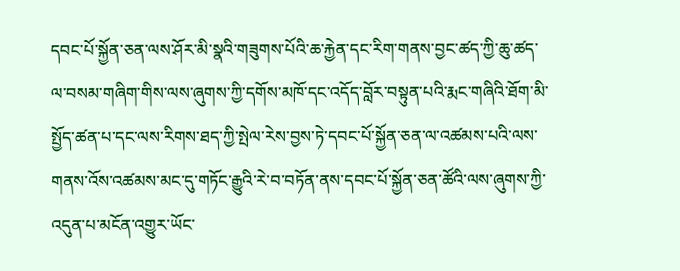དབང་པོ་སྐྱོན་ཅན་ལས་ཤོར་མི་སྣའི་གཟུགས་པོའི་ཆ་རྐྱེན་དང་རིག་གནས་བྱང་ཚད་ཀྱི་ཆུ་ཚད་ལ་བསམ་གཞིག་གིས་ལས་ཞུགས་ཀྱི་དགོས་མཁོ་དང་འདོད་བློར་བསྟུན་པའི་རྨང་གཞིའི་ཐོག་མི་སྤྱོད་ཚན་པ་དང་ལས་རིགས་ཐད་ཀྱི་སྤེལ་རེས་བྱས་ཏེ་དབང་པོ་སྐྱོན་ཅན་ལ་འཚམས་པའི་ལས་གནས་འོས་འཚམས་མང་དུ་གཏོང་རྒྱུའི་རེ་བ་བཏོན་ནས་དབང་པོ་སྐྱོན་ཅན་ཚོའི་ལས་ཞུགས་ཀྱི་འདུན་པ་མངོན་འགྱུར་ཡོང་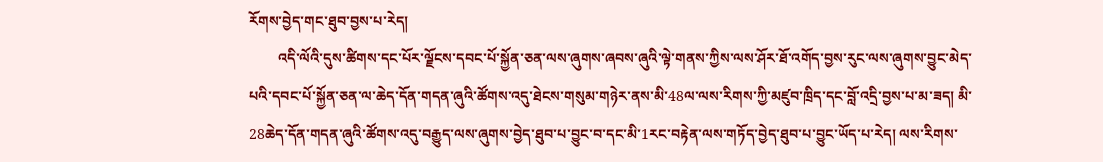རོགས་བྱེད་གང་ཐུབ་བྱས་པ་རེད།
        འདི་ལོའི་དུས་ཚིགས་དང་པོར་ལྗོངས་དབང་པོ་སྐྱོན་ཅན་ལས་ཞུགས་ཞབས་ཞུའི་ལྟེ་གནས་ཀྱིས་ལས་ཤོར་ཐོ་འགོད་བྱས་རུང་ལས་ཞུགས་བྱུང་མེད་པའི་དབང་པོ་སྐྱོན་ཅན་ལ་ཆེད་དོན་གདན་ཞུའི་ཚོགས་འདུ་ཐེངས་གསུམ་གཉེར་ནས་མི་48ལ་ལས་རིགས་ཀྱི་མཛུབ་ཁྲིད་དང་བློ་འདྲི་བྱས་པ་མ་ཟད། མི་28ཆེད་དོན་གདན་ཞུའི་ཚོགས་འདུ་བརྒྱུད་ལས་ཞུགས་བྱེད་ཐུབ་པ་བྱུང་བ་དང་མི་1རང་བརྟེན་ལས་གཏོད་བྱེད་ཐུབ་པ་བྱུང་ཡོད་པ་རེད། ལས་རིགས་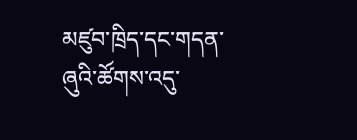མཛུབ་ཁྲིད་དང་གདན་ཞུའི་ཚོགས་འདུ་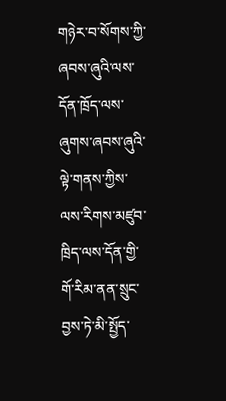གཉེར་བ་སོགས་ཀྱི་ཞབས་ཞུའི་ལས་དོན་ཁྲོད་ལས་ཞུགས་ཞབས་ཞུའི་ལྟེ་གནས་ཀྱིས་ལས་རིགས་མཛུབ་ཁྲིད་ལས་དོན་གྱི་གོ་རིམ་ནན་སྲུང་བྱས་ཏེ་མི་སྤྱོད་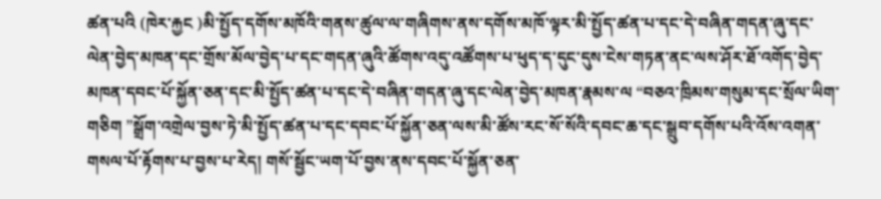ཚན་པའི (ཁེར་རྐྱང )མི་སྤྱོད་དགོས་མཁོའི་གནས་ཚུལ་ལ་གཞིགས་ནས་དགོས་མཁོ་ལྟར་མི་སྤྱོད་ཚན་པ་དང་དེ་བཞིན་གདན་ཞུ་དང་ལེན་བྱེད་མཁན་དང་གྲོས་མོལ་བྱེད་པ་དང་གདན་ཞུའི་ཚོགས་འདུ་འཚོགས་པ་ཕུད་ད་དུང་དུས་ངེས་གཏན་ནང་ལས་ཤོར་ཐོ་འགོད་བྱེད་མཁན་དབང་པོ་སྐྱོན་ཅན་དང་མི་སྤྱོད་ཚན་པ་དང་དེ་བཞིན་གདན་ཞུ་དང་ལེན་བྱེད་མཁན་རྣམས་ལ “བཅའ་ཁྲིམས་གསུམ་དང་སྲོལ་ཡིག་གཅིག ”སྒྲོག་འགྲེལ་བྱས་ཏེ་མི་སྤྱོད་ཚན་པ་དང་དབང་པོ་སྐྱོན་ཅན་ལས་མི་ཚོས་རང་སོ་སོའི་དབང་ཆ་དང་སྒྲུབ་དགོས་པའི་འོས་འགན་གསལ་པོ་རྟོགས་པ་བྱས་པ་རེད། གསོ་སྦྱོང་ཡག་པོ་བྱས་ནས་དབང་པོ་སྐྱོན་ཅན་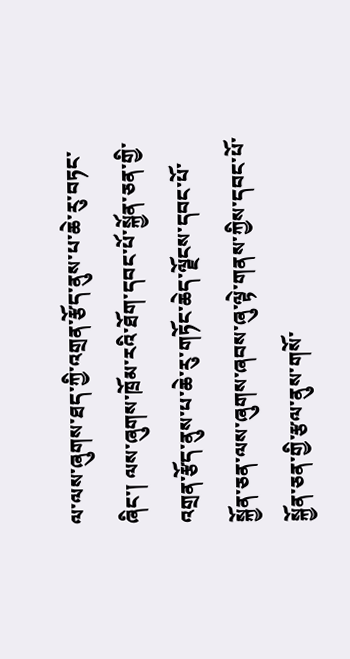ལ་ལས་ཞུགས་ཐད་ཀྱི་འགྲན་རྩོད་ནུས་པ་ཆེ་རུ་བཏང་ཞིང་། ལས་ཞུགས་ཁྲོམ་རའི་ཐོག་དབང་པོ་སྐྱོན་ཅན་གྱི་འགྲན་རྩོད་ནུས་པ་ཆེ་རུ་གཏོང་ཆེད་ལྗོངས་དབང་པོ་སྐྱོན་ཅན་ལས་ཞུགས་ཞབས་ཞུ་ལྟེ་གནས་ཀྱིས་དབང་པོ་སྐྱོན་ཅན་གྱི་རྩལ་ནུས་གསོ་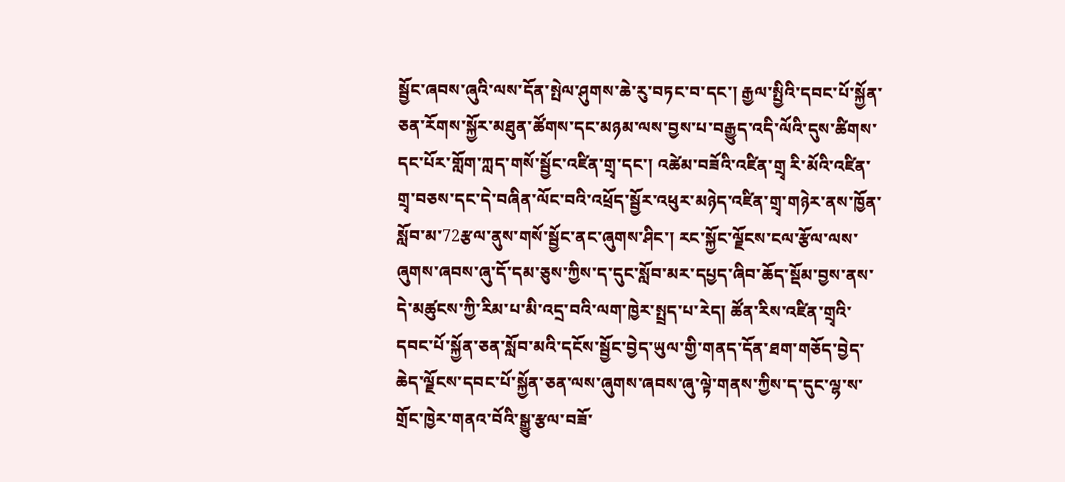སྦྱོང་ཞབས་ཞུའི་ལས་དོན་སྤེལ་ཤུགས་ཆེ་རུ་བཏང་བ་དང་། རྒྱལ་སྤྱིའི་དབང་པོ་སྐྱོན་ཅན་རོགས་སྐྱོར་མཐུན་ཚོགས་དང་མཉམ་ལས་བྱས་པ་བརྒྱུད་འདི་ལོའི་དུས་ཚིགས་དང་པོར་གློག་ཀླད་གསོ་སྦྱོང་འཛིན་གྲྭ་དང་། འཚེམ་བཟོའི་འཛིན་གྲྭ རི་མོའི་འཛིན་གྲྭ་བཅས་དང་དེ་བཞིན་ལོང་བའི་འཕྲོད་སྦྱོར་འཕུར་མཉེད་འཛིན་གྲྭ་གཉེར་ནས་ཁྱོན་སློབ་མ་72རྩལ་ནུས་གསོ་སྦྱོང་ནང་ཞུགས་ཤིང་། རང་སྐྱོང་ལྗོངས་ངལ་རྩོལ་ལས་ཞུགས་ཞབས་ཞུ་དོ་དམ་ཅུས་ཀྱིས་ད་དུང་སློབ་མར་དཔྱད་ཞིབ་ཆོད་སྡོམ་བྱས་ནས་དེ་མཚུངས་ཀྱི་རིམ་པ་མི་འདྲ་བའི་ལག་ཁྱེར་སྤྲད་པ་རེད། ཚོན་རིས་འཛིན་གྲྭའི་དབང་པོ་སྐྱོན་ཅན་སློབ་མའི་དངོས་སྦྱོང་བྱེད་ཡུལ་གྱི་གནད་དོན་ཐག་གཅོད་བྱེད་ཆེད་ལྗོངས་དབང་པོ་སྐྱོན་ཅན་ལས་ཞུགས་ཞབས་ཞུ་ལྟེ་གནས་ཀྱིས་ད་དུང་ལྷ་ས་གྲོང་ཁྱེར་གནའ་བོའི་སྒྱུ་རྩལ་བཟོ་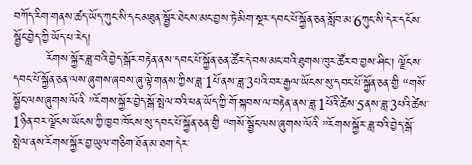བཀོད་རིག་གནས་ཚད་ཡོད་ཀུང་སི་དང་མཐུན་སྦྱོར་ཐེངས་མང་བྱས་ཏེ་མིག་སྔར་དབང་པོ་སྐྱོན་ཅན་སློབ་མ་6ཀུང་སི་དེར་དངོས་སྦྱོང་བྱེད་ཀྱི་ཡོད་པ་རེད།
        རོགས་སྐྱོར་ཟླ་བའི་བྱེད་སྒོར་བརྟེན་ནས་དབང་པོ་སྐྱོན་ཅན་ཚོར་དེ་བས་མང་བའི་ཐུགས་ཁུར་ཚོར་བ་བྱས་ཤིང་། ལྗོངས་དབང་པོ་སྐྱོན་ཅན་ལས་ཞུགས་ཞབས་ཞུ་ལྟེ་གནས་ཀྱིས་ཟླ་1པོ་ནས་ཟླ་3པའི་བར་རྒྱལ་ཡོངས་སུ་དབང་པོ་སྐྱོན་ཅན་གྱི “གསོ་སྦྱོང་ལས་ཞུགས་ལོའི ”རོགས་སྐྱོར་བྱེད་སྒོ་སྤེལ་བའི་ཕན་ཡོད་ཀྱི་གོ་སྐབས་ལ་བརྟེན་ནས་ཟླ་1པོའི་ཚེས་5ནས་ཟླ་3པའི་ཚེས་1ཉིན་བར་ལྗོངས་ཡོངས་ཀྱི་ཁྱབ་ཁོངས་སུ་དབང་པོ་སྐྱོན་ཅན་གྱི “གསོ་སྦྱོང་ལས་ཞུགས་ལོའི ”རོགས་སྐྱོར་ཟླ་བའི་བྱེད་སྒོ་སྤེལ་ནས་རོགས་སྐྱོར་བྱ་ཡུལ་གཅིག་ཐོན་མ་ཐག་དེར་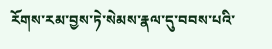རོགས་རམ་བྱས་ཏེ་སེམས་རྣལ་དུ་བབས་པའི་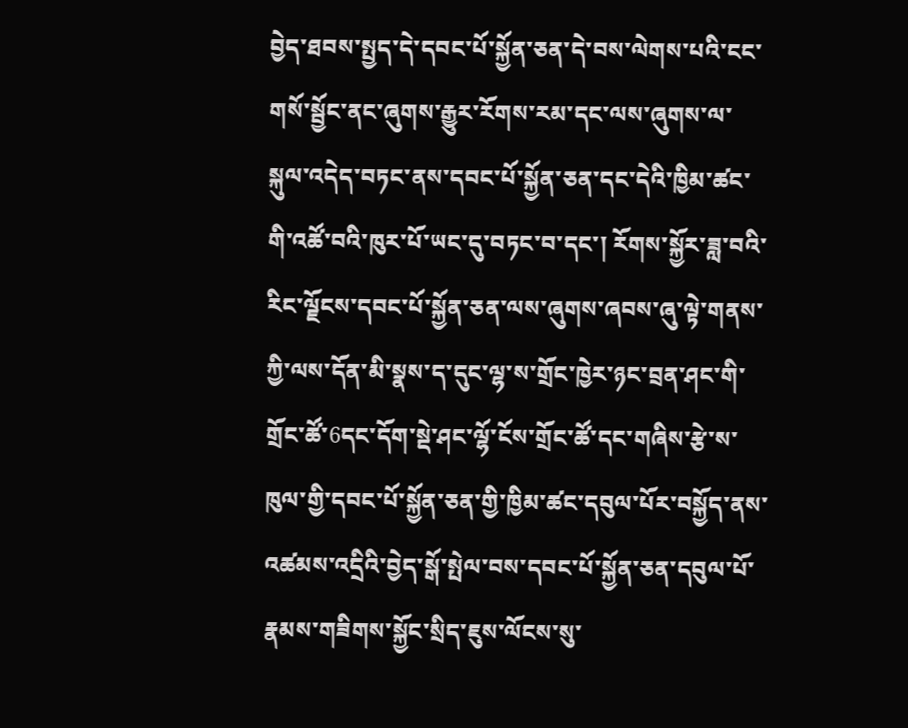བྱེད་ཐབས་སྤྱད་དེ་དབང་པོ་སྐྱོན་ཅན་དེ་བས་ལེགས་པའི་ངང་གསོ་སྦྱོང་ནང་ཞུགས་རྒྱུར་རོགས་རམ་དང་ལས་ཞུགས་ལ་སྐུལ་འདེད་བཏང་ནས་དབང་པོ་སྐྱོན་ཅན་དང་དེའི་ཁྱིམ་ཚང་གི་འཚོ་བའི་ཁུར་པོ་ཡང་དུ་བཏང་བ་དང་། རོགས་སྐྱོར་ཟླ་བའི་རིང་ལྗོངས་དབང་པོ་སྐྱོན་ཅན་ལས་ཞུགས་ཞབས་ཞུ་ལྟེ་གནས་ཀྱི་ལས་དོན་མི་སྣས་ད་དུང་ལྷ་ས་གྲོང་ཁྱེར་ཉང་བྲན་ཤང་གི་གྲོང་ཚོ་6དང་དོག་སྡེ་ཤང་ལྷོ་ངོས་གྲོང་ཚོ་དང་གཞིས་རྩེ་ས་ཁུལ་གྱི་དབང་པོ་སྐྱོན་ཅན་གྱི་ཁྱིམ་ཚང་དབུལ་པོར་བསྐྱོད་ནས་འཚམས་འདྲིའི་བྱེད་སྒོ་སྤེལ་བས་དབང་པོ་སྐྱོན་ཅན་དབུལ་པོ་རྣམས་གཟིགས་སྐྱོང་སྲིད་ཇུས་ལོངས་སུ་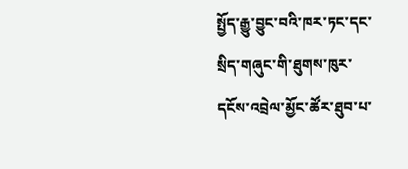སྤྱོད་རྒྱུ་བྱུང་བའི་ཁར་ཏང་དང་སྲིད་གཞུང་གི་ཐུགས་ཁུར་དངོས་འབྲེལ་མྱོང་ཚོར་ཐུབ་པ་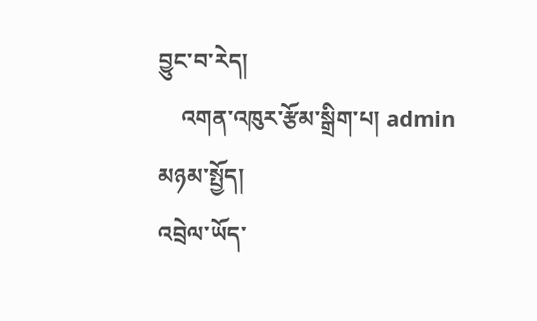བྱུང་བ་རེད།
    འགན་འཁུར་རྩོམ་སྒྲིག་པ། admin
མཉམ་སྤྱོད།
འབྲེལ་ཡོད་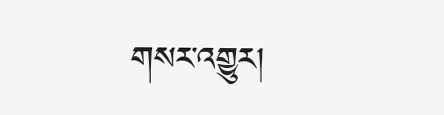གསར་འགྱུར།